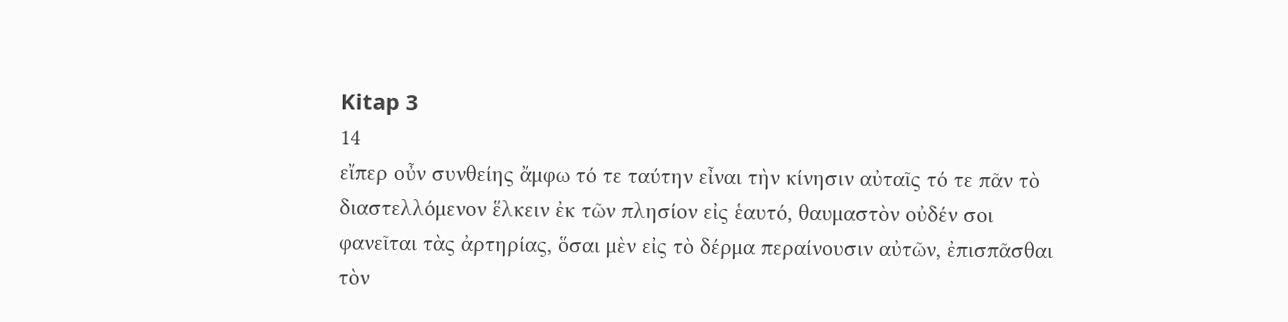Kitap 3
14
εἴπερ οὖν συνθείης ἄμφω τό τε ταύτην εἶναι τὴν κίνησιν αὐταῖς τό τε πᾶν τὸ διαστελλόμενον ἕλκειν ἐκ τῶν πλησίον εἰς ἑαυτό, θαυμαστὸν οὐδέν σοι φανεῖται τὰς ἀρτηρίας, ὅσαι μὲν εἰς τὸ δέρμα περαίνουσιν αὐτῶν, ἐπισπᾶσθαι τὸν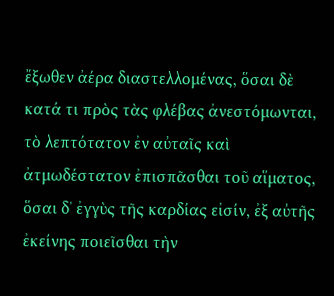ἔξωθεν ἀέρα διαστελλομένας, ὅσαι δὲ κατά τι πρὸς τὰς φλέβας ἀνεστόμωνται, τὸ λεπτότατον ἐν αὐταῖς καὶ ἀτμωδέστατον ἐπισπᾶσθαι τοῦ αἵματος, ὅσαι δʼ ἐγγὺς τῆς καρδίας εἰσίν, ἐξ αὐτῆς ἐκείνης ποιεῖσθαι τὴν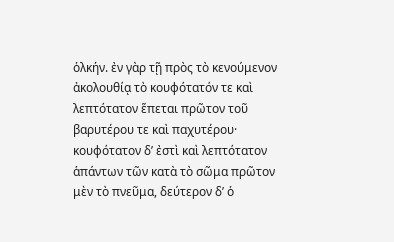ὁλκήν. ἐν γὰρ τῇ πρὸς τὸ κενούμενον ἀκολουθίᾳ τὸ κουφότατόν τε καὶ λεπτότατον ἕπεται πρῶτον τοῦ βαρυτέρου τε καὶ παχυτέρου· κουφότατον δʼ ἐστὶ καὶ λεπτότατον ἁπάντων τῶν κατὰ τὸ σῶμα πρῶτον μὲν τὸ πνεῦμα, δεύτερον δʼ ὁ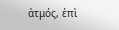ἀτμός, ἐπὶ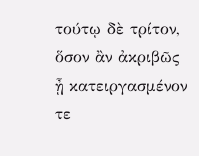τούτῳ δὲ τρίτον, ὅσον ἂν ἀκριβῶς ᾖ κατειργασμένον τε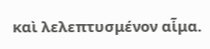καὶ λελεπτυσμένον αἷμα.